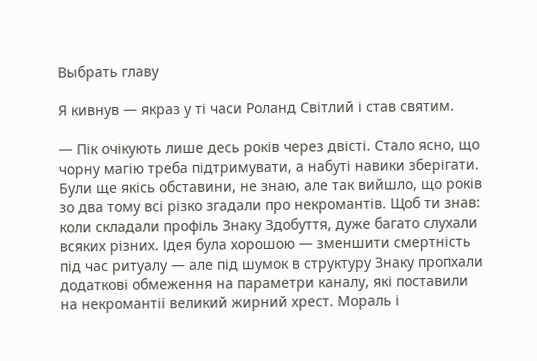Выбрать главу

Я кивнув — якраз у ті часи Роланд Світлий і став святим.

— Пік очікують лише десь років через двісті. Стало ясно, що чорну магію треба підтримувати, а набуті навики зберігати. Були ще якісь обставини, не знаю, але так вийшло, що років зо два тому всі різко згадали про некромантів. Щоб ти знав: коли складали профіль Знаку Здобуття, дуже багато слухали всяких різних. Ідея була хорошою — зменшити смертність під час ритуалу — але під шумок в структуру Знаку пропхали додаткові обмеження на параметри каналу, які поставили на некромантії великий жирний хрест. Мораль і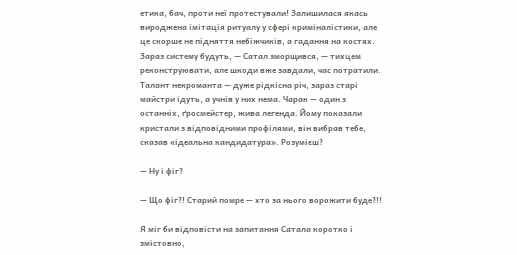етика, бач, проти неї протестували! Залишилася якась вироджена імітація ритуалу у сфері криміналістики, але це скорше не підняття небіжчиків, а гадання на костях. Зараз систему будуть, — Сатал зморщився, — тихцем реконструювати, але шкоди вже завдали, час потратили. Талант некроманта — дуже рідкісна річ, зараз старі майстри ідуть, а учнів у них нема. Чарак — один з останніх, ґросмейстер, жива легенда. Йому показали кристали з відповідними профілями, він вибрав тебе, сказав «ідеальна кандидатура». Розумієш?

— Ну і фіг?

— Що фіг?! Старий помре — хто за нього ворожити буде?!!

Я міг би відповісти на запитання Сатала коротко і змістовно,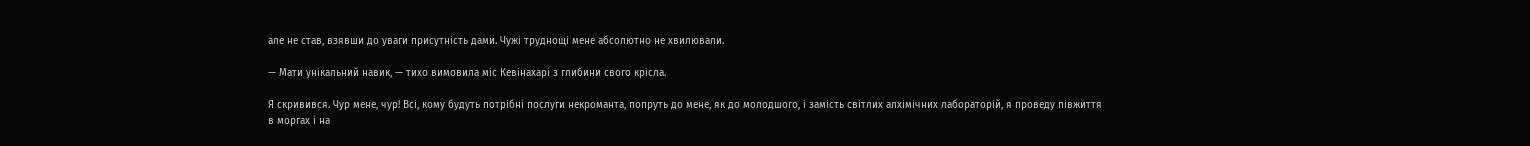але не став, взявши до уваги присутність дами. Чужі труднощі мене абсолютно не хвилювали.

— Мати унікальний навик, — тихо вимовила міс Кевінахарі з глибини свого крісла.

Я скривився. Чур мене, чур! Всі, кому будуть потрібні послуги некроманта, попруть до мене, як до молодшого, і замість світлих алхімічних лабораторій, я проведу півжиття в моргах і на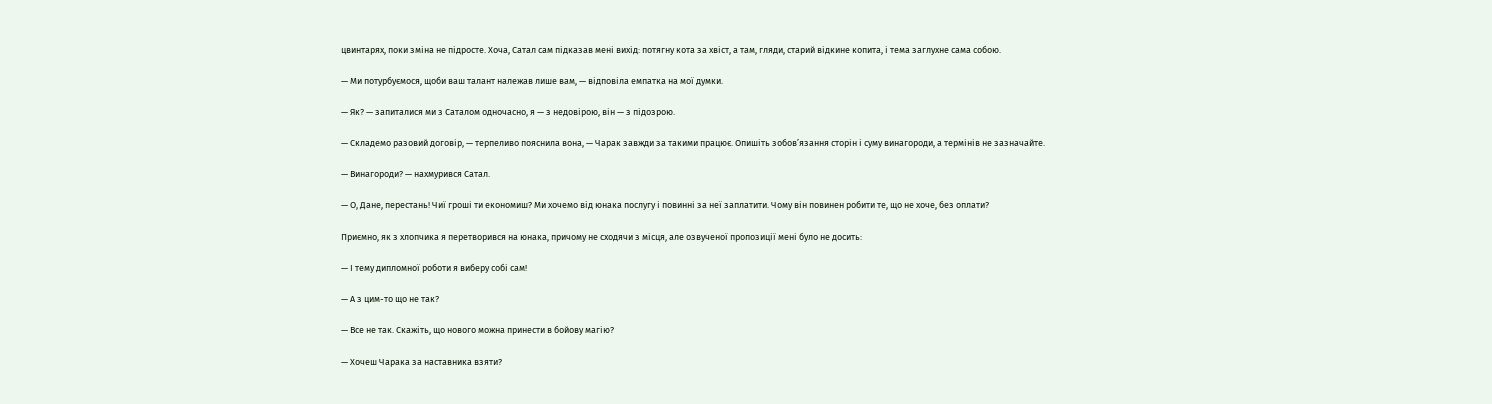цвинтарях, поки зміна не підросте. Хоча, Сатал сам підказав мені вихід: потягну кота за хвіст, а там, гляди, старий відкине копита, і тема заглухне сама собою.

— Ми потурбуємося, щоби ваш талант належав лише вам, — відповіла емпатка на мої думки.

— Як? — запиталися ми з Саталом одночасно, я — з недовірою, він — з підозрою.

— Складемо разовий договір, — терпеливо пояснила вона, — Чарак завжди за такими працює. Опишіть зобов’язання сторін і суму винагороди, а термінів не зазначайте.

— Винагороди? — нахмурився Сатал.

— О, Дане, перестань! Чиї гроші ти економиш? Ми хочемо від юнака послугу і повинні за неї заплатити. Чому він повинен робити те, що не хоче, без оплати?

Приємно, як з хлопчика я перетворився на юнака, причому не сходячи з місця, але озвученої пропозиції мені було не досить:

— І тему дипломної роботи я виберу собі сам!

— А з цим-то що не так?

— Все не так. Скажіть, що нового можна принести в бойову магію?

— Хочеш Чарака за наставника взяти?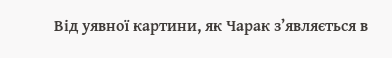Від уявної картини, як Чарак з’являється в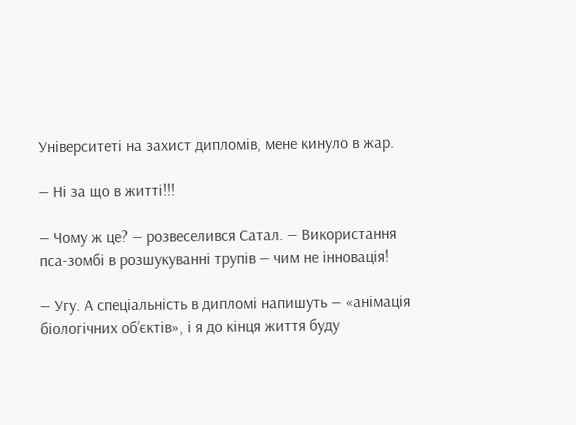Університеті на захист дипломів, мене кинуло в жар.

— Ні за що в житті!!!

— Чому ж це? — розвеселився Сатал. — Використання пса-зомбі в розшукуванні трупів — чим не інновація!

— Угу. А спеціальність в дипломі напишуть — «анімація біологічних об’єктів», і я до кінця життя буду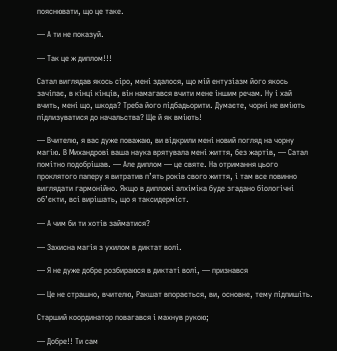пояснювати, що це таке.

— А ти не показуй.

— Так це ж диплом!!!

Сатал виглядав якось сіро, мені здалося, що мій ентузіазм його якось зачіпає, в кінці кінців, він намагався вчити мене іншим речам. Ну і хай вчить, мені що, шкода? Треба його підбадьорити. Думаєте, чорні не вміють підлизуватися до начальства? Ще й як вміють!

— Вчителю, я вас дуже поважаю, ви відкрили мені новий погляд на чорну магію. В Михандрові ваша наука врятувала мені життя, без жартів, — Сатал помітно подобрішав. — Але диплом — це святе. На отримання цього проклятого паперу я витратив п’ять років свого життя, і там все повинно виглядати гармонійно. Якщо в дипломі алхіміка буде згадано біологічні об’єкти, всі вирішать, що я таксидерміст.

— А чим би ти хотів займатися?

— Захисна магія з ухилом в диктат волі.

— Я не дуже добре розбираюся в диктаті волі, — признався

— Це не страшно, вчителю, Ракшат впорається, ви, основне, тему підпишіть.

Старший координатор повагався і махнув рукою;

— Добре!! Ти сам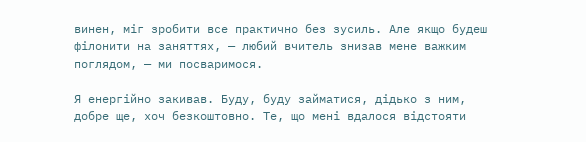винен, міг зробити все практично без зусиль. Але якщо будеш філонити на заняттях, — любий вчитель знизав мене важким поглядом, — ми посваримося.

Я енергійно закивав. Буду, буду займатися, дідько з ним, добре ще, хоч безкоштовно. Те, що мені вдалося відстояти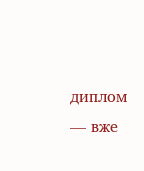диплом — вже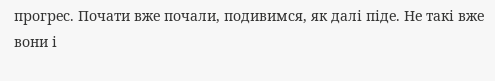прогрес. Почати вже почали, подивимся, як далі піде. Не такі вже вони і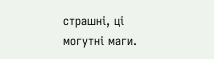страшні, ці могутні маги.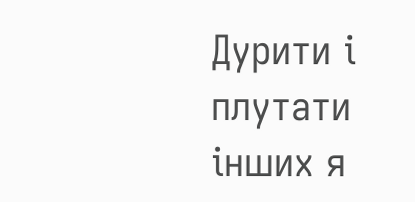Дурити і плутати інших я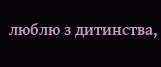люблю з дитинства,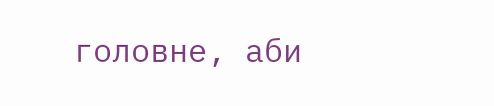головне, аби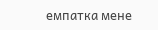емпатка мене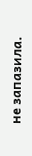не запазила.